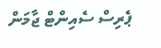ޕެރިސް ސެއިންޓް ޖާމަން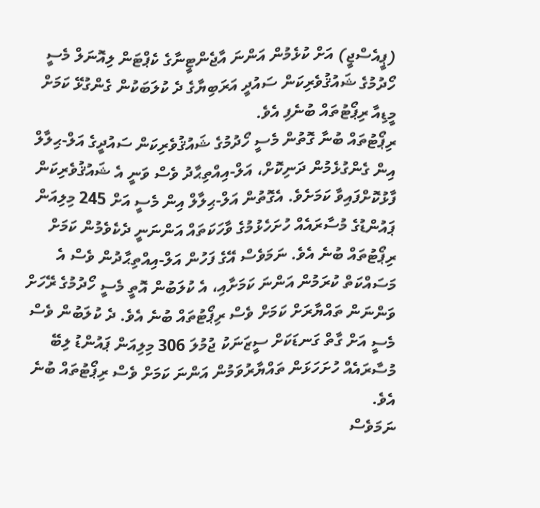(ޕީއެސްޖީ) އަށް ކުޅެމުން އަންނަ އާޖެންޓީނާގެ ކެޕްޓަން ލިއޮނަލް މެސީ ހޯދުމުގެ ޝައުޤުވެރިކަން ސައުދީ އަރަބިޔާގެ ދެ ކުލަބަކުން ގެންގުޅޭ ކަމަށް މީޑިއާ ރިޕޯޓުތައް ބުނެފި އެވެ.
ރިޕޯޓުތައް ބުނާ ގޮތުން މެސީ ހޯދުމުގެ ޝައުޤުވެރިކަން ސައުދީގެ އަލް-ޙިލާލް އިން ގެންގުޅެމުން ދަނިކޮށް، އަލް-އިއްތިޙާދު ވެސް ވަނީ އެ ޝައުޤުވެރިކަން ފާޅުކޮށްފައިވާ ކަމަށެވެ. އެގޮތުން އަލް-ޙިލާލް އިން މެސީ އަށް 245 މިލިއަން ޕައުންޑުގެ މުސާރައެއް ހުށަހެޅުމުގެ ވާހަކަތައް އަންނަނީ ދެކެވެމުން ކަމަށް ރިޕޯޓުތައް ބުނެ އެވެ. ނަމަވެސް އޭގެ ފަހުން އަލް-އިއްތިޙާދުން ވެސް އެ މަސައްކަތް ކުރަމުން އަންނަ ކަމަށާއި، އެ ކުލަބުން އޮތީ މެސީ ހޯދުމުގެ ރޭހަށް ވަންނަން ތައްޔާރަށް ކަމަށް ވެސް ރިޕޯޓުތައް ބުނެ އެވެ. ދެ ކުލަބުން ވެސް މެސީ އަށް ގާތް ގަނޑަކަށް ސީޒަނަކު ޖުމުލަ 306 މިލިއަން ޕައުންޑު ލިބޭ މުސާރައެއް ހުށަހަޅަން ތައްޔާރުވަމުން އަންނަ ކަމަށް ވެސް ރިޕޯޓުތައް ބުނެ އެވެ.
ނަމަވެސް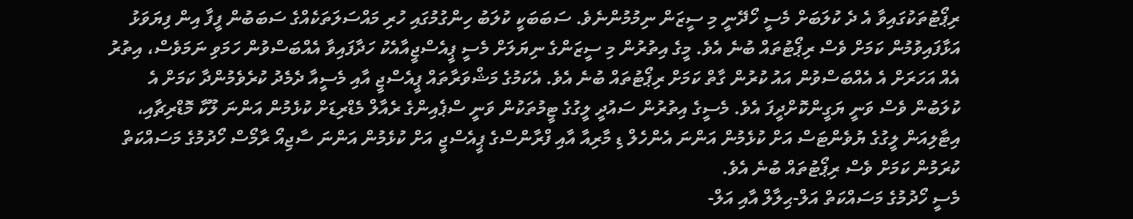ރިޕޯޓުތަކުގައިވާ އެ ދެ ކުލަބަށް މެސީ ހޯދޭނީ މި ސީޒަން ނިމުމުންނެވެ. ސަބަބަކީ ކުލަބު ހިންގުމުގައި ހުރި މައްސަލަތަކެއްގެ ސަބަބުން ފީފާ އިން ފިޔަވަޅު އަޅާފައިވުމުން ކަމަށް ވެސް ރިޕޯޓުތައް ބުނެ އެވެ. މީގެ އިތުރުން މި ސީޒަންގެ ނިޔަލަށް މެސީ ޕީއެސްޖީއާއެކު ހަދާފައިވާ އެއްބަސްވުން ހަމަވި ނަމަވެސް، އިތުރު އެއް އަހަރަށް އެ އެއްބަސްވުން އައު ކުރުން ގާތް ކަމަށް ރިޕޯޓުތައް ބުނެ އެވެ. އެކަމުގެ މަޝްވަރާތައް ޕީއެސްޖީ އާއި މެސީއާ ދެމެދު ކުރެވެމުންދާ ކަމަށް އެ ކުލަބުން ވެސް ވަނީ ޔަގީންކޮށްދީފަ އެވެ. މެސީގެ އިތުރުން ސައުދީ ލީގުގެ ޓީމުތަކުން ވަނީ ސްޕެއިންގެ ރެއާލް މެޑްރިޑަށް ކުޅެމުން އަންނަ ލޫކާ މޮޑްރިޗާއި، އިޓާލިއަން ލީގުގެ ޔުވެންޓަސް އަށް ކުޅެމުން އަންނަ އެންހެލް ޑި މާރިއާ އާއި ފްރާންސްގެ ޕީއެސްޖީ އަށް ކުޅެމުން އަންނަ ސާޖިއޯ ރާމޯސް ހޯދުމުގެ މަސައްކަތް ކުރަމުން ކަމަށް ވެސް ރިޕޯޓުތައް ބުނެ އެވެ.
މެސީ ހޯދުމުގެ މަސައްކަތް އަލް-ޙިލާލް އާއި އަލް-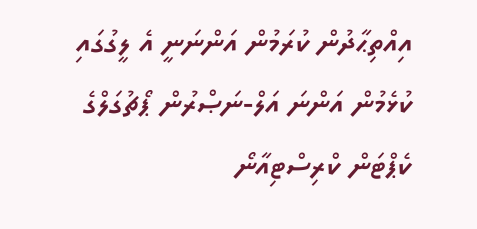އިއްތިޙާދުން ކުރަމުން އަންނަނީ އެ ލީގުގައި ކުޅެމުން އަންނަ އަލް-ނަޞްރުން ޕޯޗުގަލްގެ ކެޕްޓަން ކްރިސްޓިއާނޯ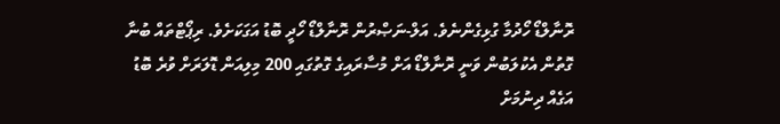ރޮނާލްޑޯ ހޯދުމާ ގުޅިގެންނެވެ. އަލް-ނަޞްރުން ރޮނާލްޑޯ ހޯދީ ބޮޑު އަގަކަށެވެ. ރިޕޯޓްތައް ބުނާ ގޮތުން އެކުލަބުން ވަނީ ރޮނާލްޑޯ އަށް މުސާރައިގެ ގޮތުގައި 200 މިލިއަން ޑޮލަރަށް ވުރެ ބޮޑު އަގެއް ދިނުމަށް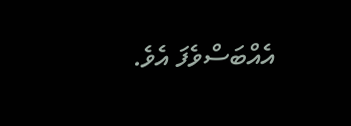އެއްބަސްވެފަ އެވެ.